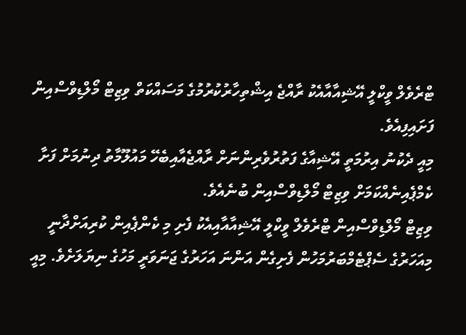ޓްރެވެލް ވީކްލީ އޭޝިއާއާއެކު ރާއްޖެ އިޝްތިހާރުކުރުމުގެ މަސައްކަތް ވިޒިޓް މޯލްޑިވްސްއިން ފަށައިފިއެވެ.
މިއީ ދެކުނު އިރުމަތީ އޭޝިއާގެ ފަތުރުވެރިންނަށް ރާއްޖެއާއިބެހޭ މައުލޫމާތު ދިނުމަށް ފަށާ ކެމްޕެއިނެއްކަމަށް ވިޒިޓް މޯލްޑިވްސްއިން ބުނެއެވެ.
ވިޒިޓް މޯލްޑިވްސްއިން ޓްރެވެލް ވީކްލީ އޭޝިއާއާއިއެކު ފެށި މި ކެންޕެއިން ކުރިއަށްދާނީ މިއަހަރުގެ ސެޕްޓެމްބަރުމަހުން ފެށިގެން އަންނަ އަހަރުގެ ޖަނަވަރީ މަހުގެ ނިޔަލަށެވެ. މިއީ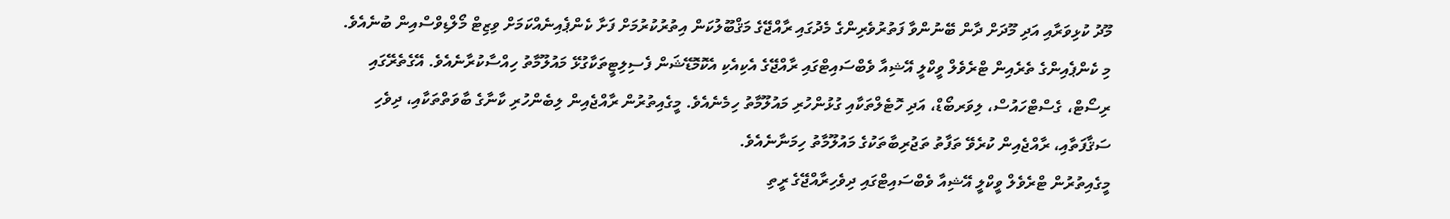މޫދު ކުޅިވަރާއި އަދި މޫދަށް ދާން ބޭނުންވާ ފަތުރުވެރިންގެ މެދުގައި ރާއްޖޭގެ މަޤްބޫލުކަން އިތުރުކުރުމަށް ފަށާ ކެންޕެއިނެއްކަމަށް ވިޒިޓް މޯލްޑިވްސްއިން ބުނެއެވެ.
މި ކެންޕެއިންގެ ތެރެއިން ޓްރެވެލް ވީކްލީ އޭޝިއާ ވެބްސައިޓްގައި ރާއްޖޭގެ އެކިއެކި އެކޮމޮޑޭޝަން ފެސިލިޓީތަކާގުޅޭ މައުލޫމާތު ހިއްސާކުރާނެއެވެ. އޭގެތެރޭގައި ރިސޯޓް، ގެސްޓްހައުސް، ލިވަރބޯޑް، އަދި ހޮޓެލްތަކާއި ގުޅުންހުރި މައުލޫމާތު ހިމެނެއެވެ. މީގެއިތުރުން ރާއްޖެއިން ލިބެންހުރި ކާނާގެ ބާވަތްތަކާއި، ދިވެހި ސަޤާފަތާއި، ރާއްޖެއިން ކުރެވޭ ތަފާތު ތަޖުރިބާތަކުގެ މައުލޫމާތު ހިމަނާނެއެވެ.
މީގެއިތުރުން ޓްރެވެލް ވީކްލީ އޭޝިއާ ވެބްސައިޓްގައި ދިވެހިރާއްޖޭގެ ރީތި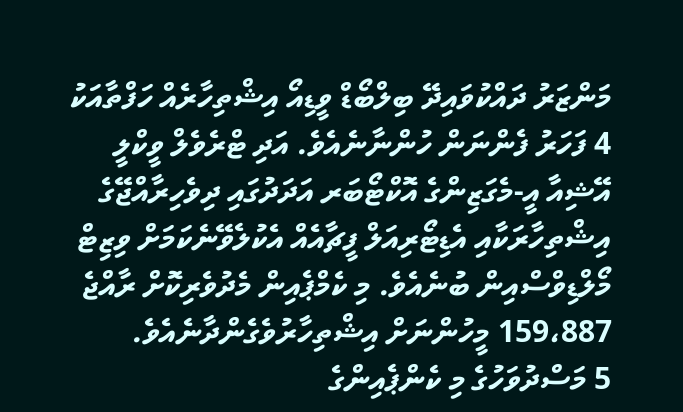މަންޒަރު ދައްކުވައިދޭ ބިލްބޯޑް ވީޑިއޯ އިޝްތިހާރެއް ހަފްތާއަކު 4 ފަހަރު ފެންނަން ހުންނާނެއެވެ. އަދި ޓްރެވެލް ވީކްލީ އޭޝިއާ އީ-މެގަޒިންގެ އޮކްޓޯބަރ އަދަދުގައި ދިވެހިރާއްޖޭގެ އިޝްތިހާރަކާއި އެޑިޓޯރިއަލް ފީޗާއެއް އެކުލެވޭނެކަމަށް ވިޒިޓް މޯލްޑިވްސްއިން ބުނެއެވެ. މި ކެމްޕެއިން މެދުވެރިކޮށް ރާއްޖެ 159،887 މީހުންނަށް އިޝްތިހާރުވެގެންދާނެއެވެ.
5 މަސްދުވަހުގެ މި ކެންޕެއިންގެ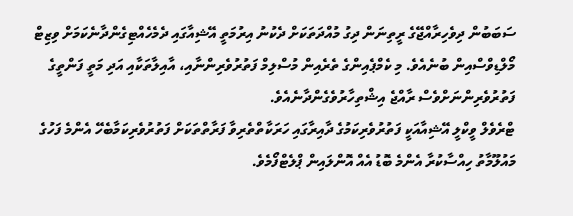ސަބަބުން ދިވެހިރާއްޖޭގެ ރީތިނަން ދިގު މުއްދަތަކަށް ދެކުނު އިރުމަތީ އޭޝިއާގައި ދެމެހެއްޓިގެންދާނެކަމަށް ވިޒިޓް މޯލްޑިވްސްއިން ބުނެއެވެ. މި ކެމްޕެއިންގެ ތެރެއިން މުސްލިމް ފަތުރުވެރިންނާއި، އާއިލާތަކާއި އަދި މަތީ ފަންތީގެ ފަތުރުވެރިންނަށްވެސް ރާއްޖެ އިޝްތިހާރުވެގެންދާނެއެވެ.
ޓްރެވެލް ވީކްލީ އޭޝިއާއަކީ ފަތުރުވެރިކަމުގެ ދާއިރާގައި ހަރަކާތްތެރިވާ ފަރާތްތަކަށް ފަތުރުވެރިކަމާބެހޭ އެންމެ ފަހުގެ މައުލޫމާތު ހިއްސާކުރާ އެންމެ ބޮޑު އެއް އޮންލައިން ޕްލެޓްފޯމެވެ.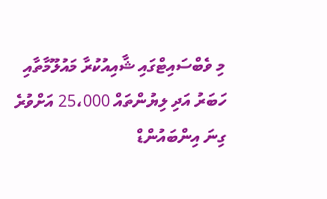މި ވެބްސައިޓްގައި ޝާއިއުކުރާ މައުލޫމާތާއި ހަބަރު އަދި ލިޔުންތައް 25،000 އަށްވުރެ ގިނަ އިންބައުންޑް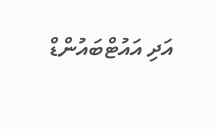އަދި އައުޓްބައުންޑް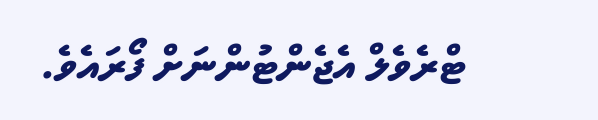ޓްރެވެލް އެޖެންޓުންނަށް ފޯރައެވެ.